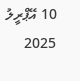10 އޭޕްރީލު 2025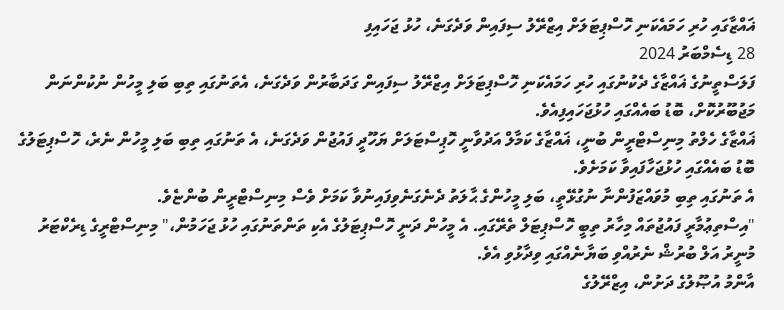ޣައްޒާގައި ހުރި ހަމައެކަނި ހޮސްޕިޓަލަށް އިޒްރޭލު ސިފައިން ވަދެގަނެ، ހުޅު ޖަހައިފި
28 ޑިސެމްބަރު 2024
ފަލަސްތީނުގެ ޣައްޒާގެ ދެކުނުގައި ހުރި ހަމައެކަނި ހޮސްޕިޓަލަށް އިޒްރޭލު ސިފައިން ގަދަބާރުން ވަދެގަނެ، އެތަނުގައި ތިބި ބަލި މީހުން ނުކުންނަން މަޖުބޫރުކޮށް، ބޮޑު ބައެއްގައި ހުޅުޖަހައިފިއެވެ.
ޣައްޒާގެ ހެލްތު މިނިސްޓްރީން ބުނީ، ޣައްޒާގެ ކަމާލް އަދުވާނީ ހޮޕިސްޓަލަށް ޔަހޫދީ ފައުޖުން ވަދެގަނެ، އެ ތަނުގައި ތިބި ބަލި މީހުން ނެރެ، ހޮސްޕިޓަލުގެ ބޮޑު ބައެއްގައި ހުޅުޖަހާފައިވާ ކަމަށެވެ.
އެ ތަނުގައި ތިބި މުވައްޒަފުންނާ ނުގުޅޭތީ، ބަލި މީހުންގެ ޙާލަތު ދެނެގަނެވިފައިނުވާ ކަމަށް ވެސް މިނިސްޓްރީން ބުންޏެވެ.
"އިސްތިޢުމާރީ ފައުޖުތައް މިހާރު ތިބީ ހޮސްޕިޓަލް ތެރޭގައި. އެ މީހުން ދަނީ ހޮސްޕިޓަލުގެ އެކި ތަންތަނުގައި ހުޅު ޖަހަމުން،" މިނިސްޓްރީގެ ޑިރެކްޓަރު މުނީރު އަލް ބުރުޝް ނެރުއްވި ބަޔާނެއްގައި ވިދާޅުވި އެވެ.
އާންމު އުޞޫލުގެ ދަށުން، އިޒްރޭލުގެ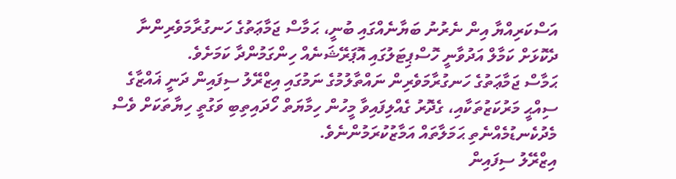އަސްކަރިއްޔާ އިން ނެރުނު ބަޔާނެއްގައި ބުނީ، ޙަމާސް ޖަމާޢަތުގެ ހަނގުރާމަވެރިންނާ ދެކޮޅަށް ކަމާލް އަދުވާނީ ހޮސްޕިޓަލުގައި އޮޕަރޭޝަނެއް ހިންގަމުންދާ ކަމަށެވެ.
ޙަމާސް ޖަމާޢަތުގެ ހަނގުރާމަވެރިން ނައްތާލުމުގެ ނަމުގައި އިޒްރޭލު ސިފައިން ދަނީ ޣައްޒާގެ ސިއްޙީ މަރުކަޒުތަކާއި، ގެދޮރު ގެއްލިފައިވާ މީހުން ހިމާޔަތް ހޯދައިތިބި ވަގުތީ ހިޔާތަކަށް ވެސް މެދުކެނޑުމެއްނެތި ޙަމަލާތައް އަމާޒުކުރަމުންނެވެ.
އިޒްރޭލު ސިފައިން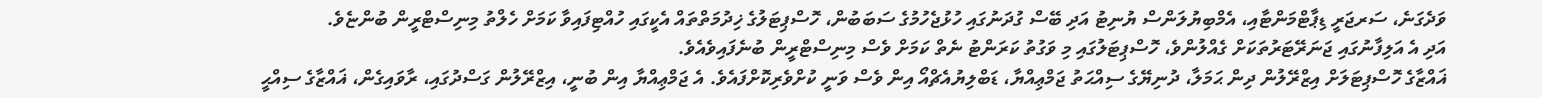ވަދެގަނެ، ސަރޖަރީ ޑިޕާޓްމަންޓާއި، އެމްބިޔުލަންސް ޔުނިޓު އަދި ބޭސް ގުދަނުގައި ހުޅުޖެހުމުގެ ސަބަބުން، ހޮސްޕިޓަލުގެ ޚިދުމަތްތައް އެކީގައި ހުއްޓިފައިވާ ކަމަށް ހެލްތު މިނިސްޓްރީން ބުންޏެވެ.
އަދި އެ އަލިފާނުގައި ޖަނަރޭޓަރުތަކަށް ގެއްލުންވެ، ހޮސްޕިޓަލުގައި މި ވަގުތު ކަރަންޓު ނެތް ކަމަށް ވެސް މިނިސްޓްރީން ބުނެފައިވެއެވެ.
ޣައްޒާގެ ހޮސްޕިޓަލަށް އިޒްރޭލުން ދިން ޙަމަލާ، ދުނިޔޭގެ ސިއްޙަތު ޖަމްޢިއްޔާ، ޑަބްލިޔުއެޗްއޯ އިން ވެސް ވަނީ ކުށްވެރިކޮށްފައެވެ. އެ ޖަމްޢިއްޔާ އިން ބުނީ، އިޒްރޭލުން ގަސްދުގައި، ރާވައިގެން، ޣައްޒާގެ ސިއްޙީ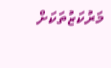މަރުކަޒުތަކަށް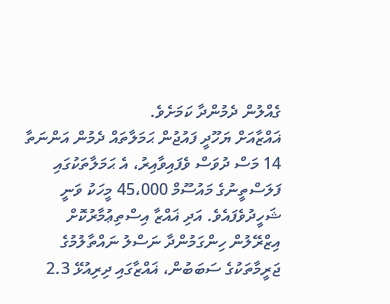ގެއްލުން ދެމުންދާ ކަމަށެވެ.
ޣައްޒާއަށް ޔަހޫދީ ފައުޖުން ޙަމަލާތައް ދެމުން އަންނަތާ 14 މަސް ދުވަސް ވެފައިވާއިރު، އެ ޙަމަލާތަކުގައި ފަލަސްތީނުގެ މައުސޫމް 45،000 މީހަކު ވަނީ ޝަހީދުވެފައެވެ. އަދި ޣައްޒާ އިސްތިޢުމާރުކޮށް އިޒްރޭލުން ހިންގަމުންދާ ނަސްލު ނައްތާލުމުގެ ޖަރީމާތަކުގެ ސަބަބުން، ޣައްޒާގައި ދިރިއުޅޭ 2.3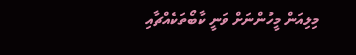މިލިއަން މީހުންނަށް ވަނީ ކާބޯތަކެއްޗާއި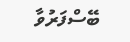ބޭސްފަރުވާ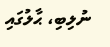ނުލިބި، ޙާލުގައި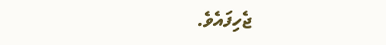ޖެހިފައެވެ.